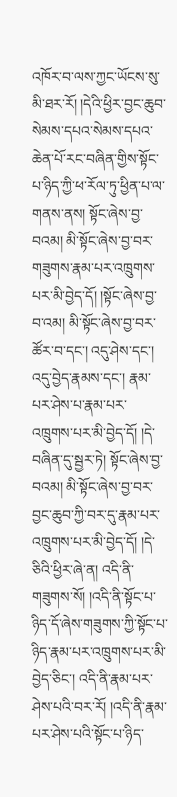འཁོར་བ་ལས་ཀྱང་ཡོངས་སུ་མི་ཐར་རོ། །དེའི་ཕྱིར་བྱང་ཆུབ་སེམས་དཔའ་སེམས་དཔའ་ཆེན་པོ་རང་བཞིན་གྱིས་སྟོང་པ་ཉིད་ཀྱི་ཕ་རོལ་ཏུ་ཕྱིན་པ་ལ་གནས་ནས། སྟོང་ཞེས་བྱ་བའམ། མི་སྟོང་ཞེས་བྱ་བར་གཟུགས་རྣམ་པར་འཁྲུགས་པར་མི་བྱེད་དོ། །སྟོང་ཞེས་བྱ་བ་འམ། མི་སྟོང་ཞེས་བྱ་བར་ཚོར་བ་དང་། འདུ་ཤེས་དང་། འདུ་བྱེད་རྣམས་དང་། རྣམ་པར་ཤེས་པ་རྣམ་པར་འཁྲུགས་པར་མི་བྱེད་དོ། །དེ་བཞིན་དུ་སྦྱར་ཏེ། སྟོང་ཞེས་བྱ་བའམ། མི་སྟོང་ཞེས་བྱ་བར་བྱང་ཆུབ་ཀྱི་བར་དུ་རྣམ་པར་འཁྲུགས་པར་མི་བྱེད་དོ། །དེ་ཅིའི་ཕྱིར་ཞེ་ན། འདི་ནི་གཟུགས་སོ། །འདི་ནི་སྟོང་པ་ཉིད་དོ་ཞེས་གཟུགས་ཀྱི་སྟོང་པ་ཉིད་རྣམ་པར་འཁྲུགས་པར་མི་བྱེད་ཅིང་། འདི་ནི་རྣམ་པར་ཤེས་པའི་བར་རོ། །འདི་ནི་རྣམ་པར་ཤེས་པའི་སྟོང་པ་ཉིད་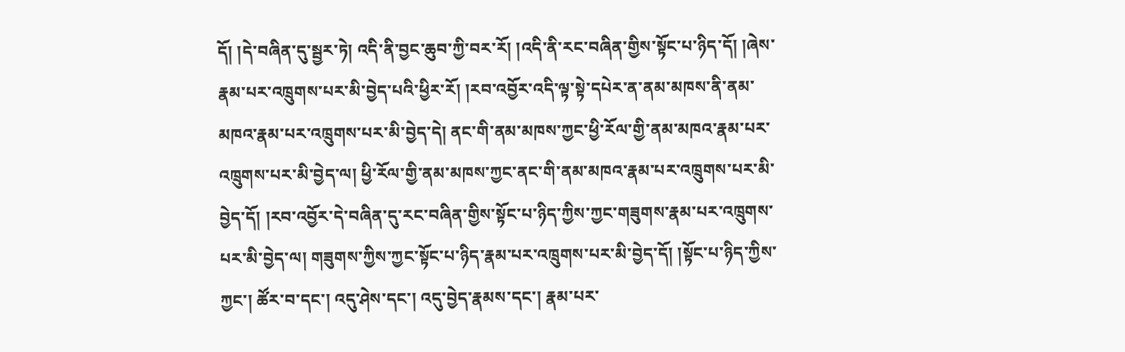དོ། །དེ་བཞིན་དུ་སྦྱར་ཏེ། འདི་ནི་བྱང་ཆུབ་ཀྱི་བར་རོ། །འདི་ནི་རང་བཞིན་གྱིས་སྟོང་པ་ཉིད་དོ། །ཞེས་རྣམ་པར་འཁྲུགས་པར་མི་བྱེད་པའི་ཕྱིར་རོ། །རབ་འབྱོར་འདི་ལྟ་སྟེ་དཔེར་ན་ནམ་མཁས་ནི་ནམ་མཁའ་རྣམ་པར་འཁྲུགས་པར་མི་བྱེད་དེ། ནང་གི་ནམ་མཁས་ཀྱང་ཕྱི་རོལ་གྱི་ནམ་མཁའ་རྣམ་པར་འཁྲུགས་པར་མི་བྱེད་ལ། ཕྱི་རོལ་གྱི་ནམ་མཁས་ཀྱང་ནང་གི་ནམ་མཁའ་རྣམ་པར་འཁྲུགས་པར་མི་བྱེད་དོ། །རབ་འབྱོར་དེ་བཞིན་དུ་རང་བཞིན་གྱིས་སྟོང་པ་ཉིད་ཀྱིས་ཀྱང་གཟུགས་རྣམ་པར་འཁྲུགས་པར་མི་བྱེད་ལ། གཟུགས་ཀྱིས་ཀྱང་སྟོང་པ་ཉིད་རྣམ་པར་འཁྲུགས་པར་མི་བྱེད་དོ། །སྟོང་པ་ཉིད་ཀྱིས་ཀྱང་། ཚོར་བ་དང་། འདུ་ཤེས་དང་། འདུ་བྱེད་རྣམས་དང་། རྣམ་པར་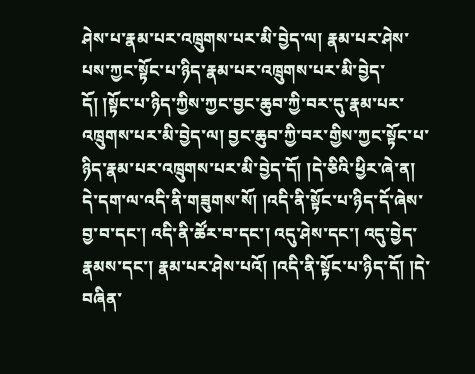ཤེས་པ་རྣམ་པར་འཁྲུགས་པར་མི་བྱེད་ལ། རྣམ་པར་ཤེས་པས་ཀྱང་སྟོང་པ་ཉིད་རྣམ་པར་འཁྲུགས་པར་མི་བྱེད་དོ། །སྟོང་པ་ཉིད་ཀྱིས་ཀྱང་བྱང་ཆུབ་ཀྱི་བར་དུ་རྣམ་པར་འཁྲུགས་པར་མི་བྱེད་ལ། བྱང་ཆུབ་ཀྱི་བར་གྱིས་ཀྱང་སྟོང་པ་ཉིད་རྣམ་པར་འཁྲུགས་པར་མི་བྱེད་དོ། །དེ་ཅིའི་ཕྱིར་ཞེ་ན། དེ་དག་ལ་འདི་ནི་གཟུགས་སོ། །འདི་ནི་སྟོང་པ་ཉིད་དོ་ཞེས་བྱ་བ་དང་། འདི་ནི་ཚོར་བ་དང་། འདུ་ཤེས་དང་། འདུ་བྱེད་རྣམས་དང་། རྣམ་པར་ཤེས་པའོ། །འདི་ནི་སྟོང་པ་ཉིད་དོ། །དེ་བཞིན་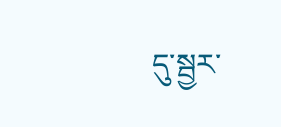དུ་སྦྱར་